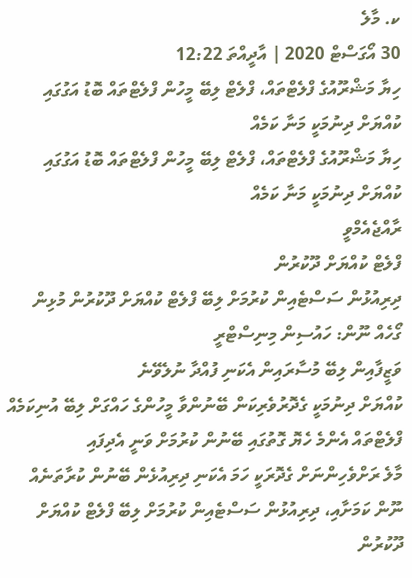ކ. މާލެ
30 އޯގަސްޓް 2020 | އާދީއްތަ 12:22
ހިޔާ މަޝްރޫއުގެ ފްލެޓްތައް، ފްލެޓް ލިބޭ މީހުން ފްލެޓްތައް ބޮޑު އަގުގައި ކުއްޔަށް ދިނުމަކީ މަނާ ކަމެއް
ހިޔާ މަޝްރޫއުގެ ފްލެޓްތައް، ފްލެޓް ލިބޭ މީހުން ފްލެޓްތައް ބޮޑު އަގުގައި ކުއްޔަށް ދިނުމަކީ މަނާ ކަމެއް
ރާއްޖެއެމްވީ
ފްލެޓް ކުއްޔަށް ދޫކުރުން
ދިރިއުޅުން ސަސްޓެއިން ކުރުމަށް ލިބޭ ފްލެޓް ކުއްޔަށް ދޫކުރުން މުޅިން ގޯހެއް ނޫން: ހައުސިން މިނިސްޓްރީ
ވަޒީފާއިން ލިބޭ މުސާރައިން އެކަނި ފުއްދާ ނުލެވޭނެ
ކުއްޔަށް ދިނުމަކީ ގެދޮރުވެރިކަން ބޭނުންވާ މީހުންގެ ހައްގަށް ލިބޭ އުނިކަމެއް
ފްލެޓްތައް އެންމެ ހެޔޮ ގޮތުގައި ބޭނުން ކުރުމަށް ވަނީ އެދިފައި
މާލެ ރަށްވެހިންނަށް ގެދޮރަކީ ހަމަ އެކަނި ދިރިއުޅެން ބޭނުން ކުރާތަނެއް ނޫން ކަމަށާއި، ދިރިއުޅުން ސަސްޓެއިން ކުރުމަށް ލިބޭ ފްލެޓް ކުއްޔަށް ދޫކުރުން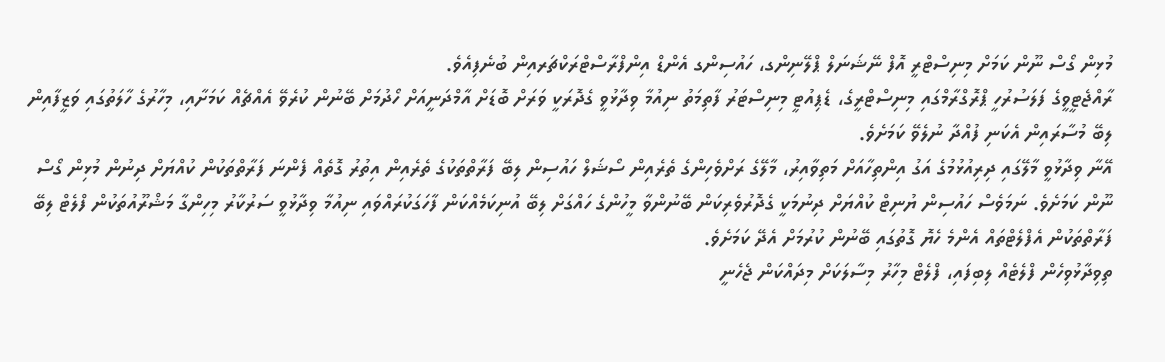މުޅިން ގޯސް ނޫން ކަމަށް މިނިސްޓްރީ އޮފް ނޭޝަނަލް ޕްލޭނިންގ، ހައުސިންގ އެންޑް އިންފްރާސްޓްރަކްޗަރއިން ބުނެފިއެވެ.
ރާއްޖެޓީވީގެ ފަލަސުރުހީ ޕްރޮގްރާމްގައި މިނިސްޓްރީގެ، ޑެޕިއުޓީ މިނިސްޓަރު ފާތިމަތު ނިއުމާ ވިދާޅުވީ ގެދޮރަކީ ވަރަށް ބޮޑަށް އާމްދަނީއަށް ހޯދުމަށް ބޭނުން ކުރެވޭ އެއްޗެއް ކަމަށާއި، މިހާރުގެ ހާލަތުގައި ވަޒީފާއިން ލިބޭ މުސާރައިން އެކަނި ފުއްދާ ނުލެވޭ ކަމަށެވެ.
އޭނާ ވިދާޅުވީ މާލޭގައި ދިރިއުޅުމުގެ އަގު އިންތިހާއަށް މަތިވާއިރު، މާލޭގެ ރަށްވެހިންގެ ތެރެއިން ސޯޝަލް ހައުސިން ލިބޭ ފަރާތްތަކުގެ ތެރެއިން އިތުރު ގޮތެއް ފެންނަ ފަރާތްތަކުން ކުއްޔަށް ދިނުން މުޅިން ގޯސް ނޫން ކަމަށެވެ. ނަމަވެސް ހައުސިން ޔުނިޓް ކުއްޔަށް ދިނުމަކީ ގެދޮރުވެރިކަން ބޭނުންވާ މީހުންގެ ހައްގަށް ލިބޭ އުނިކަމެއްކަން ފާހަގަކުރައްވައި ނިއުމާ ވިދާޅުވީ ސަރުކާރު މިހިންގާ މަޝްރޫއުތަކުން ފްލެޓް ލިބޭ ފަރާތްތަކުން އެފްލެޓްތައް އެންމެ ހެޔޮ ގޮތުގައި ބޭނުން ކުރުމަށް އެދޭ ކަމަށެވެ.
ތިވިދާޅުވިހެން ފްލެޓެއް ލިބިފައި، ފްލެޓް މިހާރު މިސާލަކަށް މިދައްކަން ޖެހެނީ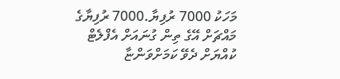މަހަކު 7000 ރުފިޔާ.7000 ރުފިޔާގެ މައްޗަށް އޭގެ ތިން ގުނައަށް އެފްލެޓް ކުއްޔަށް ދެވޭ ކަމަށްވަންޏާ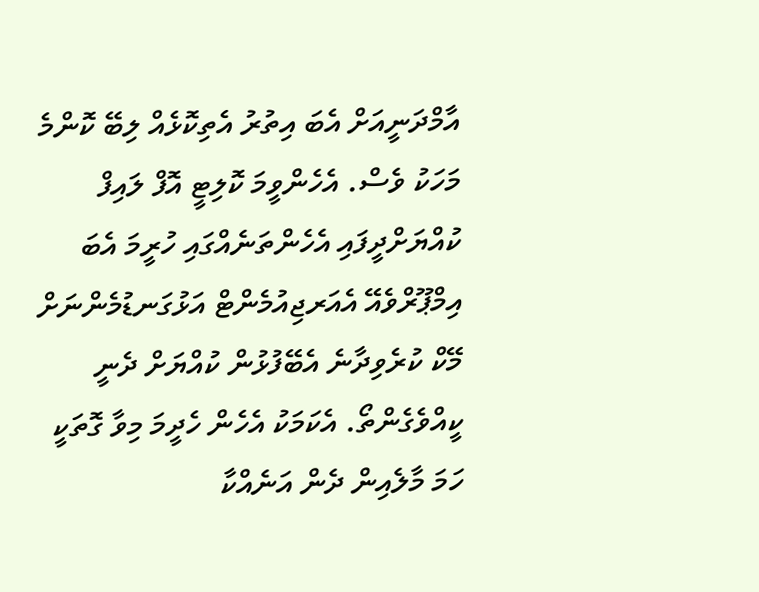އާމްދަނީއަށް އެބަ އިތުރު އެތިކޮޅެއް ލިބޭ ކޮންމެ މަހަކު ވެސް. އެހެންވީމަ ކޮލިޓީ އޮފް ލައިފް ކުއްޔަށްދީފައި އެހެންތަނެއްގައި ހުރީމަ އެބަ އިމްޕޫރްވެއޭ އެއަރޖިއުމެންޓް އަޅުގަނޑުމެންނަށް މޭކް ކުރެވިދާނެ އެބޭފުޅުން ކުއްޔަށް ދެނީ ކީއްވެގެންތޯ. އެކަމަކު އެހެން ހެދީމަ މިވާ ގޮތަކީ ހަމަ މާލެއިން ދެން އަނެއްކާ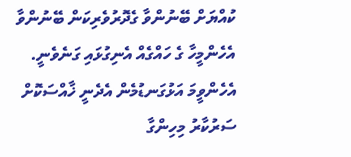ކުއްޔަށް ބޭނުންވާ ގެދޮރުވެރިކަން ބޭނުންވާ އެހެންމީހާ ގެ ހައްގެއް އެނިގުޅައި ގަނެވެނީ. އެހެންވީމަ އަޅުގަނޑުމެން އެދެނީ ޚާއްސަކޮށް ސަރުކާރު މިހިންގާ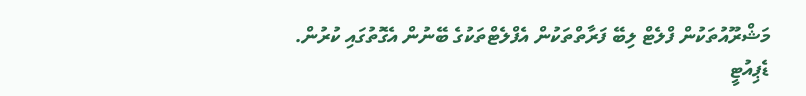މަޝްރޫއުތަކުން ފްލެޓް ލިބޭ ފަރާތްތަކުން އެފްލެޓްތަކުގެ ބޭނުން އެގޮތުގައި ކުރުން.
ޑެޕިއުޓީ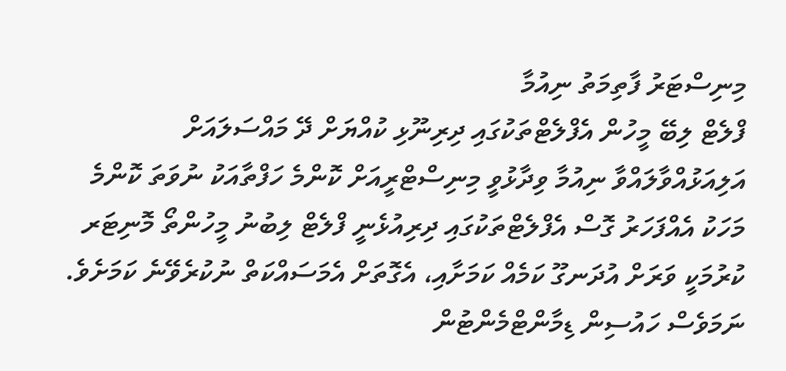މިނިސްޓަރު ފާތިމަތު ނިއުމާ
ފްލެޓް ލިބޭ މީހުން އެފްލެޓްތަކުގައި ދިރިނޫޅި ކުއްޔަށް ދޭ މައްސަލައަށް އަލިއަޅުއްވާލައްވާ ނިއުމާ ވިދާޅުވީ މިނިސްޓްރީއަށް ކޮންމެ ހަފްތާއަކު ނުވަތަ ކޮންމެ މަހަކު އެއްފަހަރު ގޮސް އެފްލެޓްތަކުގައި ދިރިއުޅެނީ ފްލެޓް ލިބުނު މީހުންތޯ މޮނިޓަރ ކުރުމަކީ ވަރަށް އުދަނގޫ ކަމެއް ކަމަށާއި، އެގޮތަށް އެމަސައްކަތް ނުކުރެވޭނެ ކަމަށެވެ. ނަމަވެސް ހައުސިން ޑިމާންޓްމެންޓުން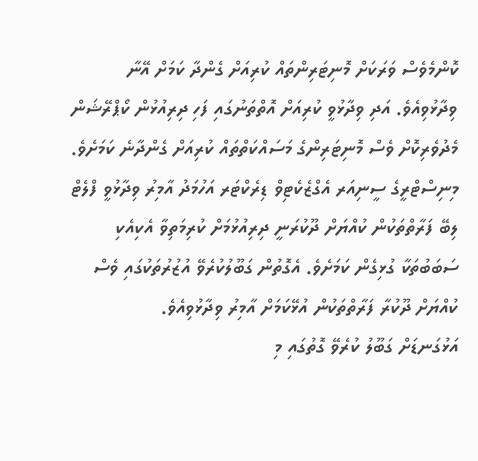ކޮންމެވެސް ވަރަކަށް މޮނިޓަރިންތައް ކުރިއަށް ގެންދާ ކަމަށް އޭނާ ވިދާޅުވިއެވެ. އަދި ވިދާޅުވީ ކުރިއަށް އޮތްތަނުގައި ފަހި ދިރިއުޅުން ކޯޕްރޭޝަން މެދުވެރިކޮށް ވެސް މޮނިޓަރިންގެ މަސައްކަތްތައް ކުރިއަށް ގެންދާނެ ކަމަށެވެ.
މިނިސްޓްރީގެ ސީނިއަރ އެގްޒެކެޓިވް ޑިރެކްޓަރ އަހުމަދު އާމިރު ވިދާޅުވީ ފްލެޓް ލިބޭ ފަރާތްތަކުން ކުއްޔަށް ދޫކުރަނީ ދިރިއުޅުމަށް ކުރިމަތިވާ އެކިއެކި ސަބަބުތަކާ ގުޅިގެން ކަމަށެވެ. އެގޮތުން ގަބޫލުކުރެވޭ އުޒުރުތަކުގައި ވެސް ކުއްޔަށް ދޫކުރާ ފަރާތްތަކުން އުޅޭކަމަށް އާމިރު ވިދާޅުވިއެވެ.
އަޅުގަނޑަށް ގަބޫލު ކުރެވޭ ގޮތުގައި މި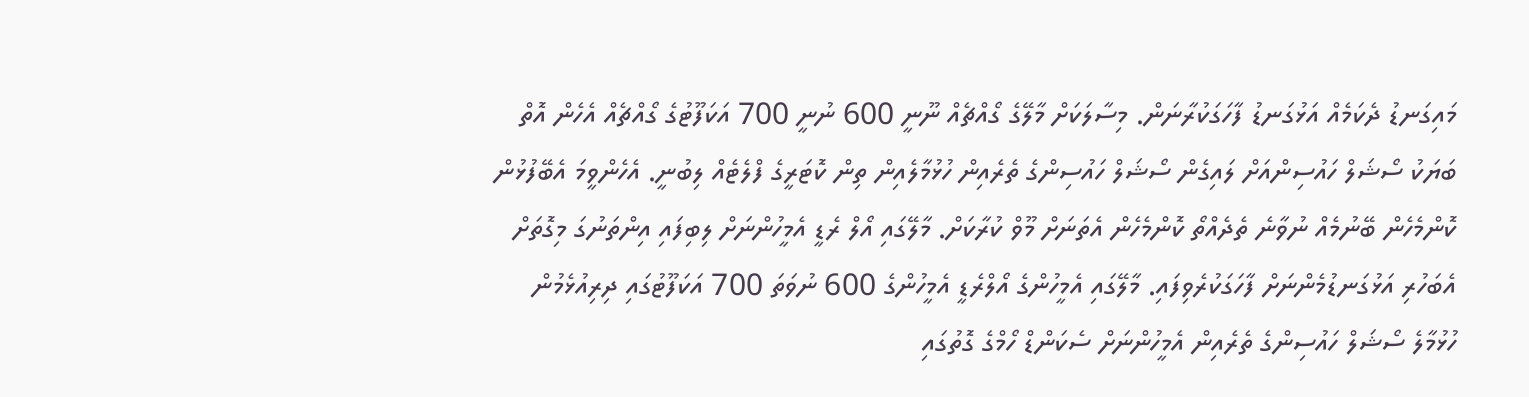މައިގަނޑު ދެކަމެއް އަޅުގަނޑު ފާހަގަކުރާނަން. މިސާލަކަށް މާލޭގެ ގޯއްޗެއް ނޫނީ 600 ނުނީ 700 އަކަފޫޓުގެ ގޯއްޗެއް އެހެން އޮތް ބަޔަކު ސޯޝަލް ހައުސިންއަށް ލައިގެން ސޯޝަލް ހައުސިންގެ ތެރެއިން ހުޅުމާލެއިން ތިން ކޮޓަރީގެ ފްލެޓެއް ލިބުނީ. އެހެންވީމަ އެބޭފުޅުން ކޮންމެހެން ބޭނުމެއް ނުވާނެ ތެދެއްތޯ ކޮންމެހެން އެތަނަށް މޫވް ކުރާކަށް. މާލޭގައި އޯލް ރެޑީ އެމީހުންނަށް ލިބިފައި އިންތަނުގަ މިގޮތަށް އެބަހުރި އަޅުގަނޑުމެންނަށް ފާހަގަކުރެވިފައި. މާލޭގައި އެމީހުންގެ އޯލްރެޑީ އެމީހުންގެ 600 ނުވަތަ 700 އަކަފޫޓުގައި ދިރިއުޅެމުން ހުޅުމާލެ ސޯޝަލް ހައުސިންގެ ތެރެއިން އެމީހުންނަށް ސެކަންޑް ހޯމްގެ ގޮތުގައި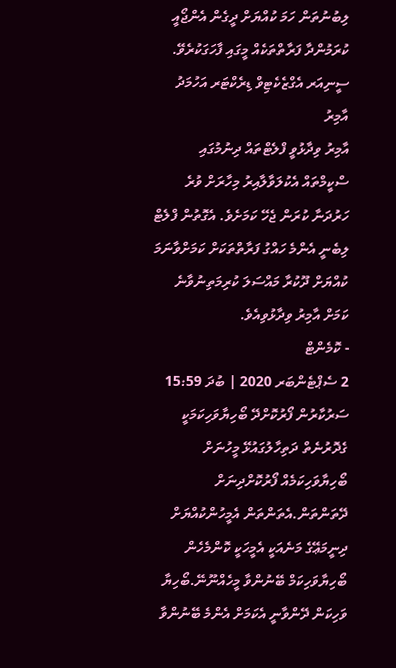ލިބުނުތަން ހަމަ ކުއްޔަށް ދީގެން އެންޖޯއީ ކުރަމުންދާ ފަރާތްތަކެއް މީގައި ފާހަގަކުރެވޭ.
ސީނިއަރ އެގްޒެކެޓިވް ޑިރެކްޓަރ އަހުމަދު އާމިރު
އާމިރު ވިދާޅުވީ ފްލެޓްތައް ދިނުމުގައި ސްކީމްތައް އެކުލަވާލާއިރު މިހާރަށް ވުރެ ހަރުދަނާ ކުރަން ޖެހޭ ކަމަށެވެ. އެގޮތުން ފްލެޓް ލިބެނީ އެންމެ ހައްގު ފަރާތްތަކަށް ކަމަށްވާނަމަ ކުއްޔަށް ދޫކުރާ މައްސަލަ ކުރިމަތިނުވާނެ ކަމަށް އާމިރު ވިދާޅުވިއެވެ.
- ކޮމެންޓް
2 ސެޕްޓެންބަރ 2020 | ބުދަ 15:59
ސަރުކާރުން ފޯރުކޮށްދޭ ބޯހިޔާވަހިކަމަކީ ގެދޮރުނެތް ދަތިހާލުގައުޅޭ މީހުނަށް ބޯހިޔާވަހިކަމެއް ފޯރުކޮށްދިނަށް ދޭތަންތަން.އެތަންތަން އެމީހުންކުއްޔަށް ދިނީމަޢޭގެ މަނެއަކީ އެމީހަކީ ކޮންމެހެން ބޯހިޔާވަހިކަމް ބޭނުންވާ މީހެއްނޫނޭ.ބޯހިޔާ ވަހިކަން ދޭންވާނީ އެކަމަށް އެންމެ ބޭނުންވާ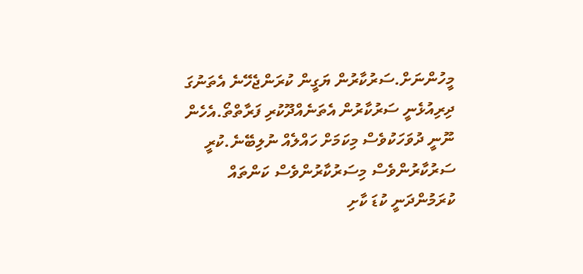މީހުންނަށް.ސަރުކާރުން ޔަގީން ކުރަންޖެހޭނެ އެތަނުގަ ދިރިއުޅެނީ ސަރުކާރުން އެތަނެއްދޫކުރި ފަރާތްތޯ.އެހެން ނޫނީ ދުވަހަކުވެސް މިކަމަށް ހައްލެއް ނުލިބޭނެ.ކުރީ ސަރުކާރުންވެސް މިސަރުކާރުންވެސް ކަންތައް ކުރަމުންދަނީ ކުޑަ ކާށި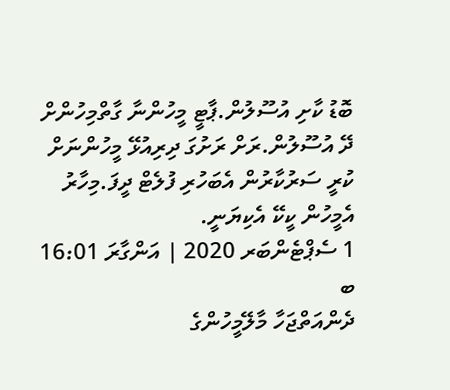ބޮޑު ކާށި އުސޫލުން.ޕާޓީ މީހުންނާ ގާތްމިހުންށް ދޭ އުސޫލުން.ރަށް ރަށުގަ ދިރިއުޅޭ މީހުންނަށް ކުރީ ސަރުކާރުން އެބަހުރި ފުލެޓް ދީފަ.މިހާރު އެމީހުން ކީކޭ އެކިޔަނީ.
1 ސެޕްޓެންބަރ 2020 | އަންގާރަ 16:01
ބ
ދެންއަތްޖަހާ މާލޭމީހުންގެ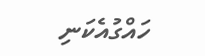ހައްގުއެކަނި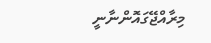މިރާއްޖޭގައޮންނާނީ